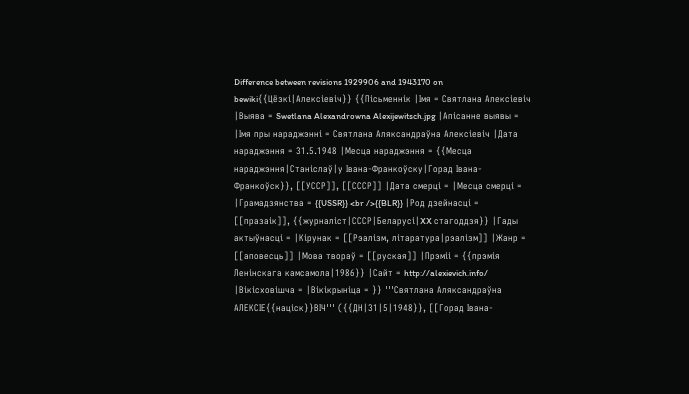Difference between revisions 1929906 and 1943170 on bewiki{{Цёзкі|Алексіевіч}} {{Пісьменнік |Імя = Святлана Алексіевіч |Выява = Swetlana Alexandrowna Alexijewitsch.jpg |Апісанне выявы = |Імя пры нараджэнні = Святлана Аляксандраўна Алексіевіч |Дата нараджэння = 31.5.1948 |Месца нараджэння = {{Месца нараджэння|Станіслаў|у Івана-Франкоўску|Горад Івана-Франкоўск}}, [[УССР]], [[СССР]] |Дата смерці = |Месца смерці = |Грамадзянства = {{USSR}} <br />{{BLR}} |Род дзейнасці = [[празаік]], {{журналіст|СССР|Беларусі|XX стагоддзя}} |Гады актыўнасці = |Кірунак = [[Рэалізм, літаратура|рэалізм]] |Жанр = [[аповесць]] |Мова твораў = [[руская]] |Прэміі = {{прэмія Ленінскага камсамола|1986}} |Сайт = http://alexievich.info/ |Вікісховішча = |Вікікрыніца = }} '''Святлана Аляксандраўна АЛЕКСІЕ{{націск}}ВІЧ''' ({{ДН|31|5|1948}}, [[Горад Івана-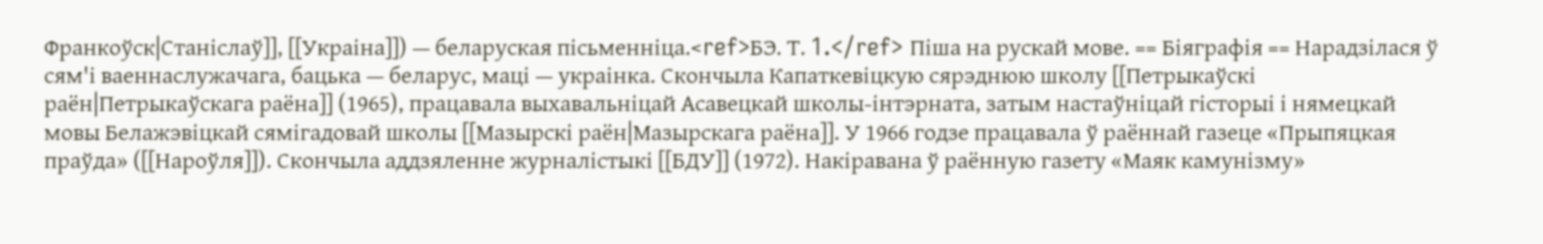Франкоўск|Станіслаў]], [[Украіна]]) — беларуская пісьменніца.<ref>БЭ. Т. 1.</ref> Піша на рускай мове. == Біяграфія == Нарадзілася ў сям'і ваеннаслужачага, бацька — беларус, маці — украінка. Скончыла Капаткевіцкую сярэднюю школу [[Петрыкаўскі раён|Петрыкаўскага раёна]] (1965), працавала выхавальніцай Асавецкай школы-інтэрната, затым настаўніцай гісторыі і нямецкай мовы Белажэвіцкай сямігадовай школы [[Мазырскі раён|Мазырскага раёна]]. У 1966 годзе працавала ў раённай газеце «Прыпяцкая праўда» ([[Нароўля]]). Скончыла аддзяленне журналістыкі [[БДУ]] (1972). Накіравана ў раённую газету «Маяк камунізму»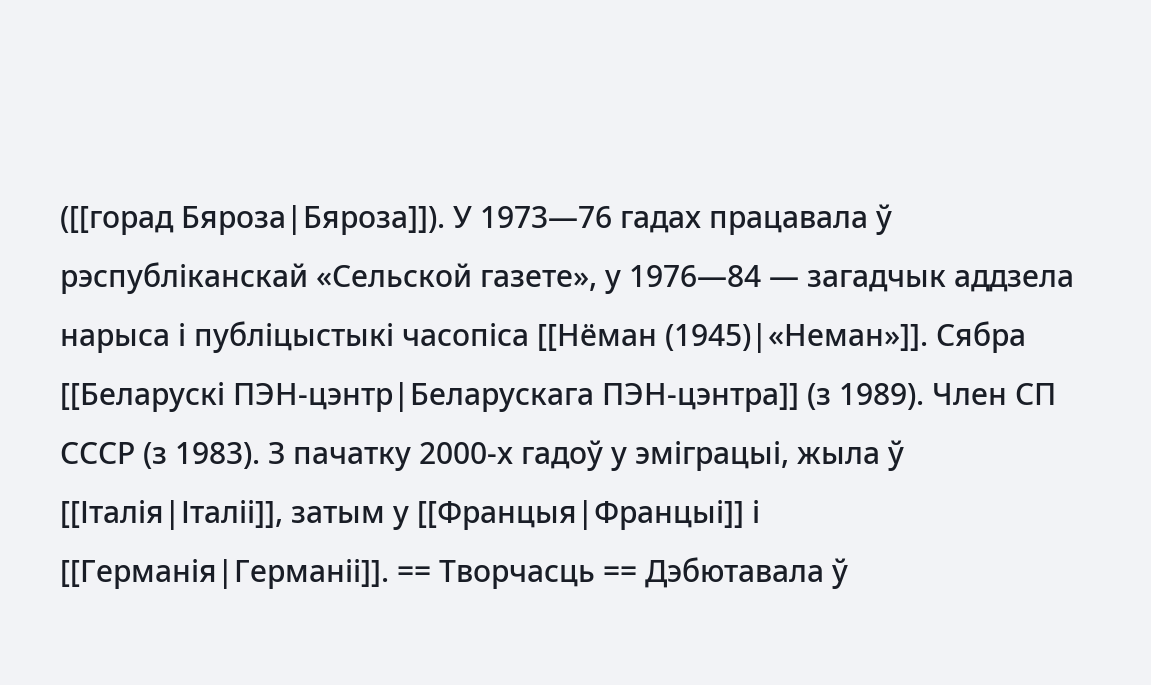([[горад Бяроза|Бяроза]]). У 1973—76 гадах працавала ў рэспубліканскай «Сельской газете», у 1976—84 — загадчык аддзела нарыса і публіцыстыкі часопіса [[Нёман (1945)|«Неман»]]. Сябра [[Беларускі ПЭН-цэнтр|Беларускага ПЭН-цэнтра]] (з 1989). Член СП СССР (з 1983). З пачатку 2000-х гадоў у эміграцыі, жыла ў [[Італія|Італіі]], затым у [[Францыя|Францыі]] і [[Германія|Германіі]]. == Творчасць == Дэбютавала ў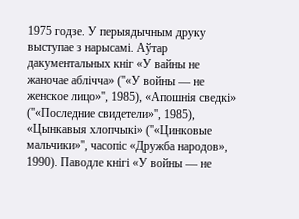1975 годзе. У перыядычным друку выступае з нарысамі. Аўтар дакументальных кніг «У вайны не жаночае аблічча» (''«У войны — не женское лицо»'', 1985), «Апошнія сведкі» (''«Последние свидетели»'', 1985), «Цынкавыя хлопчыкі» (''«Цинковые мальчики»'', часопіс «Дружба народов», 1990). Паводле кнігі «У войны — не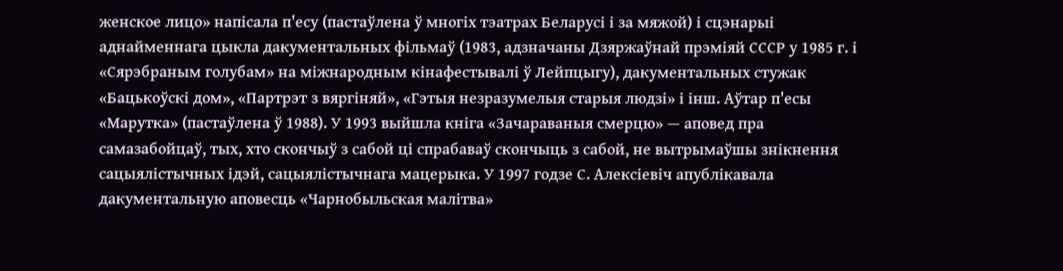женское лицо» напісала п'есу (пастаўлена ў многіх тэатрах Беларусі і за мяжой) і сцэнарыі аднайменнага цыкла дакументальных фільмаў (1983, адзначаны Дзяржаўнай прэміяй СССР у 1985 г. і «Сярэбраным голубам» на міжнародным кінафестывалі ў Лейпцыгу), дакументальных стужак «Бацькоўскі дом», «Партрэт з вяргіняй», «Гэтыя незразумелыя старыя людзі» і інш. Аўтар п'есы «Марутка» (пастаўлена ў 1988). У 1993 выйшла кніга «Зачараваныя смерцю» — аповед пра самазабойцаў, тых, хто скончыў з сабой ці спрабаваў скончыць з сабой, не вытрымаўшы знікнення сацыялістычных ідэй, сацыялістычнага мацерыка. У 1997 годзе С. Алексіевіч апублікавала дакументальную аповесць «Чарнобыльская малітва»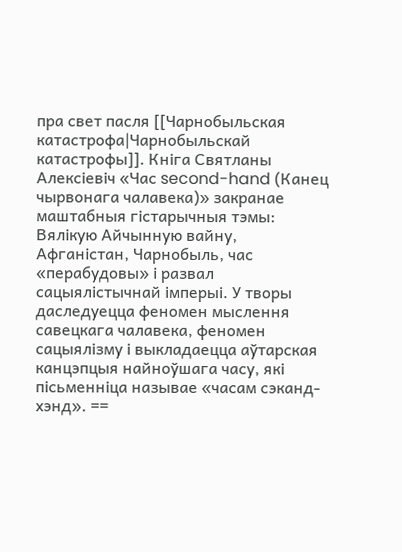пра свет пасля [[Чарнобыльская катастрофа|Чарнобыльскай катастрофы]]. Кніга Святланы Алексіевіч «Час second-hand (Канец чырвонага чалавека)» закранае маштабныя гістарычныя тэмы: Вялікую Айчынную вайну, Афганістан, Чарнобыль, час «перабудовы» і развал сацыялістычнай імперыі. У творы даследуецца феномен мыслення савецкага чалавека, феномен сацыялізму і выкладаецца аўтарская канцэпцыя найноўшага часу, які пісьменніца называе «часам сэканд-хэнд». ==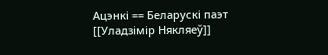Ацэнкі == Беларускі паэт [[Уладзімір Някляеў]]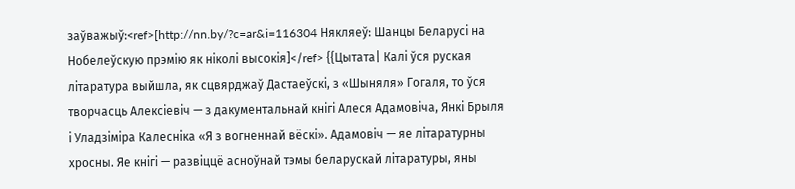заўважыў:<ref>[http://nn.by/?c=ar&i=116304 Някляеў: Шанцы Беларусі на Нобелеўскую прэмію як ніколі высокія]</ref> {{Цытата| Калі ўся руская літаратура выйшла, як сцвярджаў Дастаеўскі, з «Шыняля» Гогаля, то ўся творчасць Алексіевіч — з дакументальнай кнігі Алеся Адамовіча, Янкі Брыля і Уладзіміра Калесніка «Я з вогненнай вёскі». Адамовіч — яе літаратурны хросны. Яе кнігі — развіццё асноўнай тэмы беларускай літаратуры, яны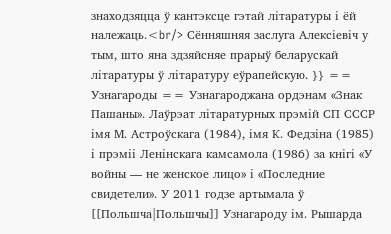знаходзяцца ў кантэксце гэтай літаратуры і ёй належаць.<br/> Сённяшняя заслуга Алексіевіч у тым, што яна здзяйсняе прарыў беларускай літаратуры ў літаратуру еўрапейскую. }} == Узнагароды == Узнагароджана ордэнам «Знак Пашаны». Лаўрэат літаратурных прэмій СП СССР імя М. Астроўскага (1984), імя К. Федзіна (1985) і прэміі Ленінскага камсамола (1986) за кнігі «У войны — не женское лицо» і «Последние свидетели». У 2011 годзе артымала ў [[Польшча|Польшчы]] Узнагароду ім. Рышарда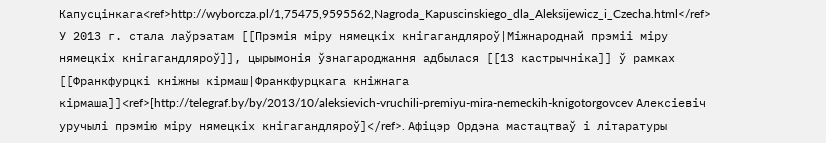Капусцінкага<ref>http://wyborcza.pl/1,75475,9595562,Nagroda_Kapuscinskiego_dla_Aleksijewicz_i_Czecha.html</ref> У 2013 г. стала лаўрэатам [[Прэмія міру нямецкіх кнігагандляроў|Міжнароднай прэміі міру нямецкіх кнігагандляроў]], цырымонія ўзнагароджання адбылася [[13 кастрычніка]] ў рамках [[Франкфурцкі кніжны кірмаш|Франкфурцкага кніжнага кірмаша]]<ref>[http://telegraf.by/by/2013/10/aleksievich-vruchili-premiyu-mira-nemeckih-knigotorgovcev Алексіевіч уручылі прэмію міру нямецкіх кнігагандляроў]</ref>. Афіцэр Ордэна мастацтваў і літаратуры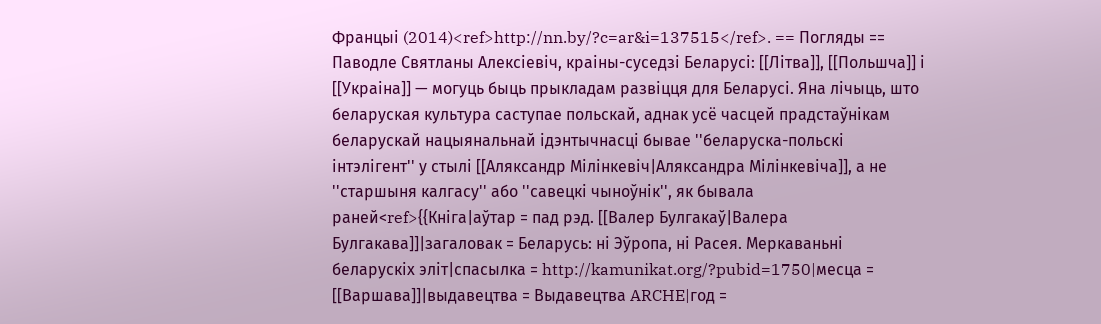Францыі (2014)<ref>http://nn.by/?c=ar&i=137515</ref>. == Погляды == Паводле Святланы Алексіевіч, краіны-суседзі Беларусі: [[Літва]], [[Польшча]] і [[Украіна]] — могуць быць прыкладам развіцця для Беларусі. Яна лічыць, што беларуская культура саступае польскай, аднак усё часцей прадстаўнікам беларускай нацыянальнай ідэнтычнасці бывае ''беларуска-польскі інтэлігент'' у стылі [[Аляксандр Мілінкевіч|Аляксандра Мілінкевіча]], а не ''старшыня калгасу'' або ''савецкі чыноўнік'', як бывала раней<ref>{{Кніга|аўтар = пад рэд. [[Валер Булгакаў|Валера Булгакава]]|загаловак = Беларусь: ні Эўропа, ні Расея. Меркаваньні беларускіх эліт|спасылка = http://kamunikat.org/?pubid=1750|месца = [[Варшава]]|выдавецтва = Выдавецтва ARCHE|год =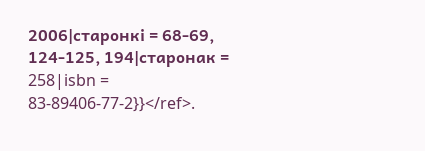2006|старонкі = 68-69, 124-125, 194|старонак = 258|isbn = 83-89406-77-2}}</ref>.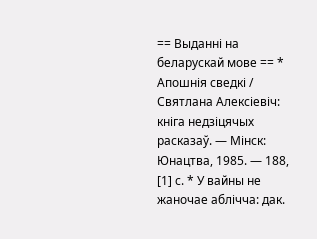== Выданні на беларускай мове == * Апошнія сведкі / Святлана Алексіевіч: кніга недзіцячых расказаў. — Мінск: Юнацтва, 1985. — 188, [1] с. * У вайны не жаночае аблічча: дак.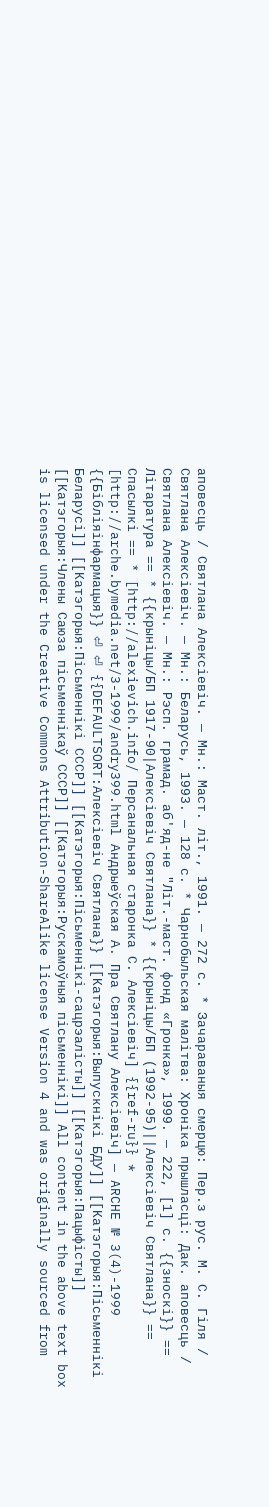аповесць / Святлана Алексіевіч. — Мн.: Маст. літ., 1991. — 272 с. * Зачараваныя смерцю: Пер.з рус. М. С. Гіля / Святлана Алексіевіч. — Мн.: Беларусь, 1993. — 128 с. * Чарнобыльская малітва: Хроніка прышласці: Дак. аповесць / Святлана Алексіевіч. — Мн.: Рэсп. грамад. аб'яд-не "Літ.-маст. фонд «Гронка», 1999. — 222, [1] с. {{зноскі}} == Літаратура == * {{крыніцы/БП 1917-90|Алексіевіч Святлана}} * {{крыніцы/БП (1992-95)||Алексіевіч Святлана}} == Спасылкі == * [http://alexievich.info/ Персанальная старонка С. Алексіевіч] {{ref-ru}} * [http://arche.bymedia.net/3-1999/andry399.html Андрыеўская А. Пра Святлану Алексіевіч] — ARCHE № 3(4)-1999 {{Бібліяінфармацыя}} ⏎ ⏎ {{DEFAULTSORT:Алексіевіч Святлана}} [[Катэгорыя:Выпускнікі БДУ]] [[Катэгорыя:Пісьменнікі Беларусі]] [[Катэгорыя:Пісьменнікі СССР]] [[Катэгорыя:Пісьменнікі-сацрэалісты]] [[Катэгорыя:Пацыфісты]] [[Катэгорыя:Члены Саюза пісьменнікаў СССР]] [[Катэгорыя:Рускамоўныя пісьменнікі]] All content in the above text box is licensed under the Creative Commons Attribution-ShareAlike license Version 4 and was originally sourced from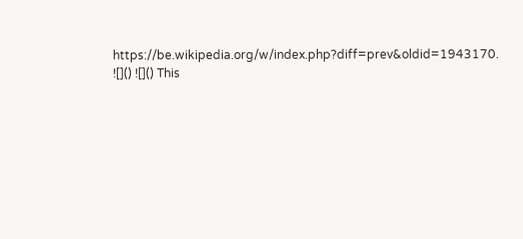https://be.wikipedia.org/w/index.php?diff=prev&oldid=1943170.
![]() ![]() This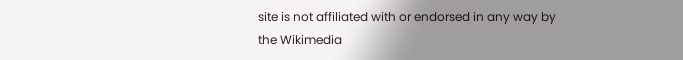site is not affiliated with or endorsed in any way by the Wikimedia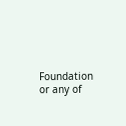Foundation or any of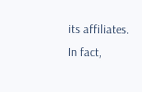its affiliates. In fact,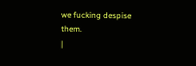we fucking despise them.
|